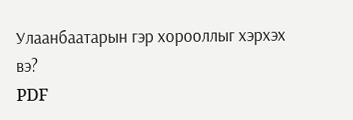Улаанбаатарын гэр хорооллыг хэрхэх вэ?
PDF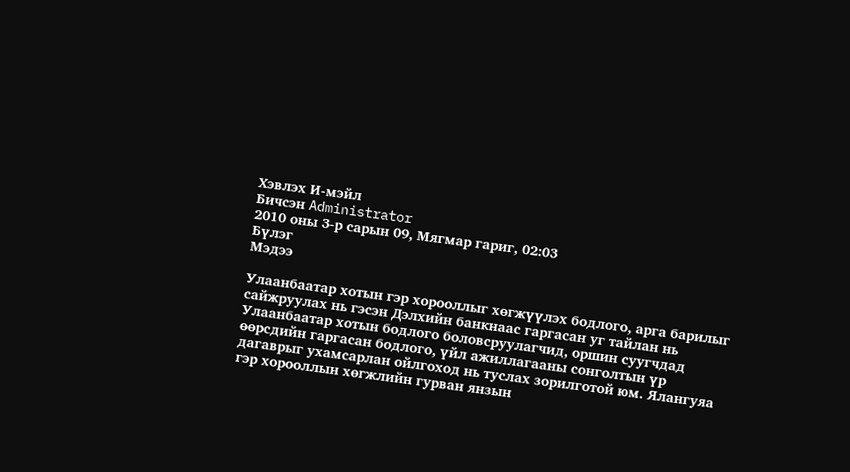Хэвлэх И-мэйл
Бичсэн Administrator
2010 оны 3-р сарын 09, Мягмар гариг, 02:03
Бүлэг
Мэдээ

Улаанбаатар хотын гэр хорооллыг хөгжүүлэх бодлого, арга барилыг сайжруулах нь гэсэн Дэлхийн банкнаас гаргасан уг тайлан нь Улаанбаатар хотын бодлого боловсруулагчид, оршин суугчдад өөрсдийн гаргасан бодлого, үйл ажиллагааны сонголтын үр дагаврыг ухамсарлан ойлгоход нь туслах зорилготой юм. Ялангуяа гэр хорооллын хөгжлийн гурван янзын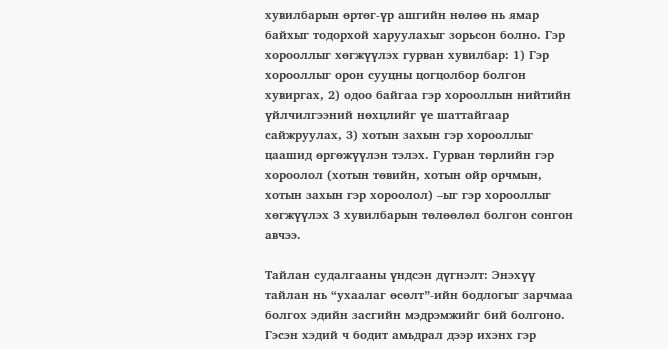хувилбарын өртөг-үр ашгийн нөлөө нь ямар байхыг тодорхой харуулахыг зорьсон болно. Гэр хорооллыг хөгжүүлэх гурван хувилбар: 1) Гэр хорооллыг орон сууцны цогцолбор болгон хувиргах, 2) одоо байгаа гэр хорооллын нийтийн үйлчилгээний нөхцлийг үе шаттайгаар сайжруулах, 3) хотын захын гэр хорооллыг цаашид өргөжүүлэн тэлэх. Гурван төрлийн гэр хороолол (хотын төвийн, хотын ойр орчмын, хотын захын гэр хороолол) –ыг гэр хорооллыг хөгжүүлэх 3 хувилбарын төлөөлөл болгон сонгон авчээ.

Тайлан судалгааны үндсэн дүгнэлт: Энэхүү тайлан нь “ухаалаг өсөлт”-ийн бодлогыг зарчмаа болгох эдийн засгийн мэдрэмжийг бий болгоно. Гэсэн хэдий ч бодит амьдрал дээр ихэнх гэр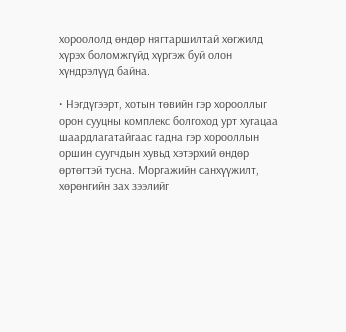хороололд өндөр нягтаршилтай хөгжилд хүрэх боломжгүйд хүргэж буй олон хүндрэлүүд байна.

• Нэгдүгээрт, хотын төвийн гэр хорооллыг орон сууцны комплекс болгоход урт хугацаа шаардлагатайгаас гадна гэр хорооллын оршин суугчдын хувьд хэтэрхий өндөр өртөгтэй тусна. Моргажийн санхүүжилт, хөрөнгийн зах зээлийг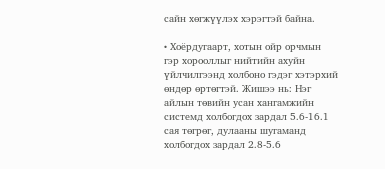сайн хөгжүүлэх хэрэгтэй байна.

• Хоёрдугаарт, хотын ойр орчмын гэр хорооллыг нийтийн ахуйн үйлчилгээнд холбоно гэдэг хэтэрхий өндөр өртөгтэй. Жишээ нь: Нэг айлын төвийн усан хангамжийн системд холбогдох зардал 5.6-16.1 сая төгрөг, дулааны шугаманд холбогдох зардал 2.8-5.6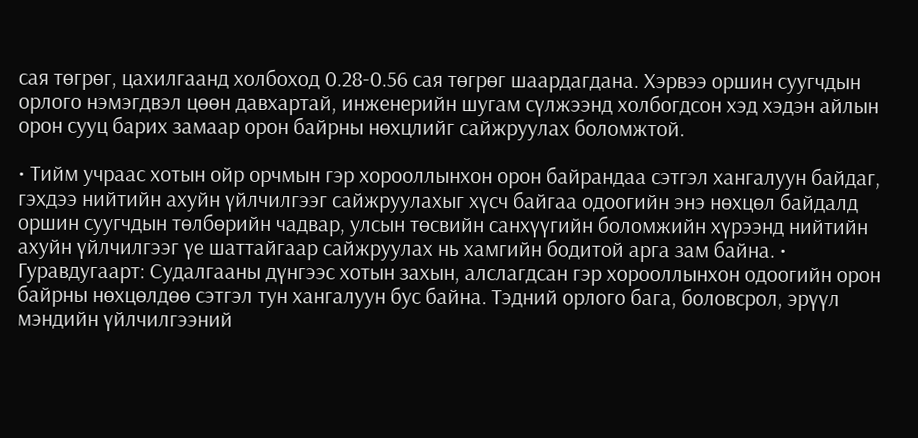сая төгрөг, цахилгаанд холбоход 0.28-0.56 сая төгрөг шаардагдана. Хэрвээ оршин суугчдын орлого нэмэгдвэл цөөн давхартай, инженерийн шугам сүлжээнд холбогдсон хэд хэдэн айлын орон сууц барих замаар орон байрны нөхцлийг сайжруулах боломжтой.

• Тийм учраас хотын ойр орчмын гэр хорооллынхон орон байрандаа сэтгэл хангалуун байдаг, гэхдээ нийтийн ахуйн үйлчилгээг сайжруулахыг хүсч байгаа одоогийн энэ нөхцөл байдалд оршин суугчдын төлбөрийн чадвар, улсын төсвийн санхүүгийн боломжийн хүрээнд нийтийн ахуйн үйлчилгээг үе шаттайгаар сайжруулах нь хамгийн бодитой арга зам байна. • Гуравдугаарт: Судалгааны дүнгээс хотын захын, алслагдсан гэр хорооллынхон одоогийн орон байрны нөхцөлдөө сэтгэл тун хангалуун бус байна. Тэдний орлого бага, боловсрол, эрүүл мэндийн үйлчилгээний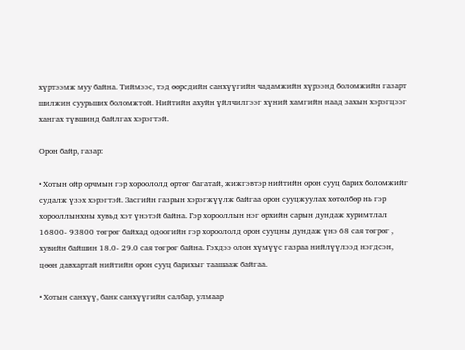хүртээмж муу байна. Тиймээс, тэд өөрсдийн санхүүгийн чадамжийн хүрээнд боломжийн газарт шилжин суурьших боломжтой. Нийтийн ахуйн үйлчилгээг хүний хамгийн наад захын хэрэгцээг хангах түвшинд байлгах хэрэгтэй.

Орон байр, газар:

• Хотын ойр орчмын гэр хороололд өртөг багатай, жижгэвтэр нийтийн орон сууц барих боломжийг судалж үзэх хэрэгтэй. Засгийн газрын хэрэгжүүлж байгаа орон сууцжуулах хөтөлбөр нь гэр хорооллынхны хувьд хэт үнэтэй байна. Гэр хорооллын нэг өрхийн сарын дундаж хуримтлал 16800- 93800 төгрөг байхад одоогийн гэр хороололд орон сууцны дундаж үнэ 68 сая төгрөг , хувийн байшин 18.0- 29.0 сая төгрөг байна. Гэхдээ олон хүмүүс газраа нийлүүлээд нэгдсэн, цөөн давхартай нийтийн орон сууц барихыг таашааж байгаа.

• Хотын санхүү, банк санхүүгийн салбар, улмаар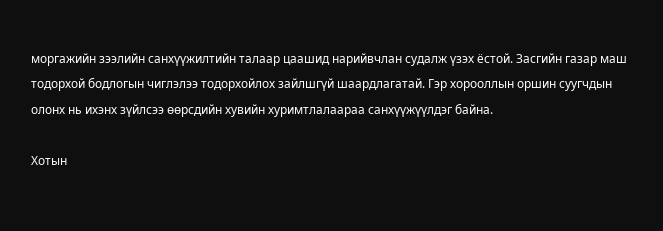моргажийн зээлийн санхүүжилтийн талаар цаашид нарийвчлан судалж үзэх ёстой. Засгийн газар маш тодорхой бодлогын чиглэлээ тодорхойлох зайлшгүй шаардлагатай. Гэр хорооллын оршин суугчдын олонх нь ихэнх зүйлсээ өөрсдийн хувийн хуримтлалаараа санхүүжүүлдэг байна.

Хотын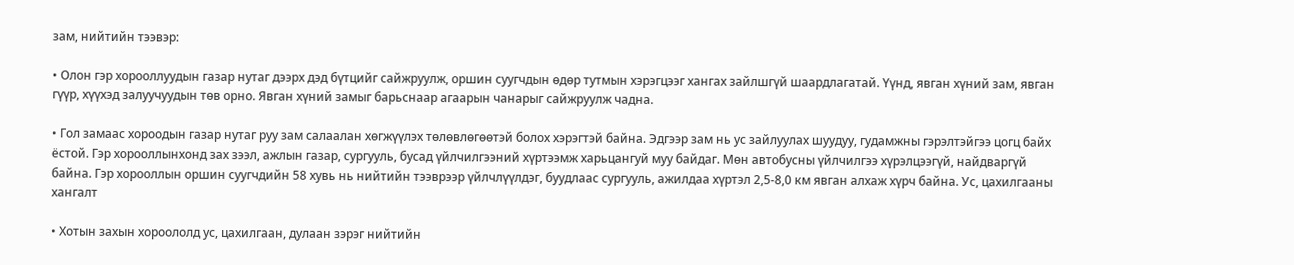зам, нийтийн тээвэр:

• Олон гэр хорооллуудын газар нутаг дээрх дэд бүтцийг сайжруулж, оршин суугчдын өдөр тутмын хэрэгцээг хангах зайлшгүй шаардлагатай. Үүнд, явган хүний зам, явган гүүр, хүүхэд залуучуудын төв орно. Явган хүний замыг барьснаар агаарын чанарыг сайжруулж чадна.

• Гол замаас хороодын газар нутаг руу зам салаалан хөгжүүлэх төлөвлөгөөтэй болох хэрэгтэй байна. Эдгээр зам нь ус зайлуулах шуудуу, гудамжны гэрэлтэйгээ цогц байх ёстой. Гэр хорооллынхонд зах зээл, ажлын газар, сургууль, бусад үйлчилгээний хүртээмж харьцангуй муу байдаг. Мөн автобусны үйлчилгээ хүрэлцээгүй, найдваргүй байна. Гэр хорооллын оршин суугчдийн 58 хувь нь нийтийн тээврээр үйлчлүүлдэг, буудлаас сургууль, ажилдаа хүртэл 2,5-8,0 км явган алхаж хүрч байна. Ус, цахилгааны хангалт

• Хотын захын хороололд ус, цахилгаан, дулаан зэрэг нийтийн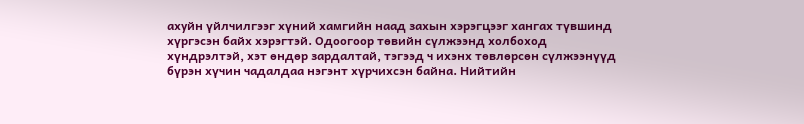ахуйн үйлчилгээг хүний хамгийн наад захын хэрэгцээг хангах түвшинд хүргэсэн байх хэрэгтэй. Одоогоор төвийн сүлжээнд холбоход хүндрэлтэй, хэт өндөр зардалтай, тэгээд ч ихэнх төвлөрсөн сүлжээнүүд бүрэн хүчин чадалдаа нэгэнт хүрчихсэн байна. Нийтийн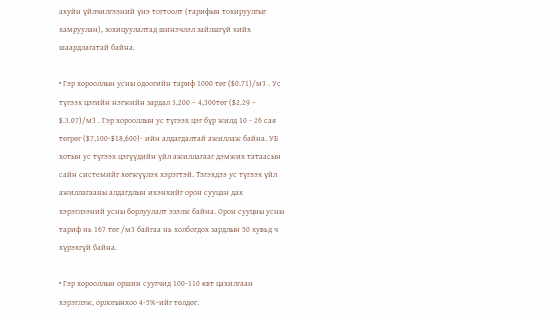ахуйн үйлчилгээний үнэ тогтоолт (тарифын тохируулгыг хамруулан), зохицуулалтад шинэчлэл зайлшгүй хийх шаардлагатай байна.

• Гэр хорооллын усны одоогийн тариф 1000 төг ($0.71)/м3 . Ус түгээх цэгийн нэгжийн зардал 3,200 – 4,300төг ($2.29 – $.3.07)/м3 . Гэр хорооллын ус түгээх цэг бүр жилд 10 - 26 сая төгрөг ($7,100-$18,600)- ийн алдагдалтай ажиллаж байна. УБ хотын ус түгээх цэгүүдийн үйл ажиллагааг дэмжих татаасын сайн системийг хөгжүүлэх хэрэгтэй. Тэгэхдээ ус түгээх үйл ажиллагааны алдагдлын ихэнхийг орон сууцан дах хэрэглээний усны борлуулалт эзэлж байна. Орон сууцны усны тариф нь 167 төг /м3 байгаа нь холбогдох зардлын 50 хувьд ч хүрэхгүй байна.

• Гэр хорооллын оршин суугчид 100-110 квт цахилгаан хэрэглэж, орлогынхоо 4-5%-ийг төлдөг.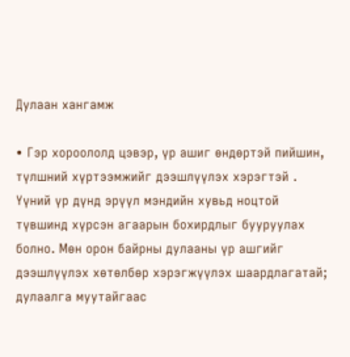Дулаан хангамж

• Гэр хороололд цэвэр, үр ашиг өндөртэй пийшин, түлшний хүртээмжийг дээшлүүлэх хэрэгтэй . Үүний үр дүнд эрүүл мэндийн хувьд ноцтой түвшинд хүрсэн агаарын бохирдлыг бууруулах болно. Мөн орон байрны дулааны үр ашгийг дээшлүүлэх хөтөлбөр хэрэгжүүлэх шаардлагатай; дулаалга муутайгаас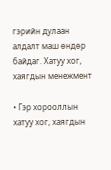гэрийн дулаан алдалт маш өндөр байдаг. Хатуу хог, хаягдын менежмент

• Гэр хорооллын хатуу хог, хаягдын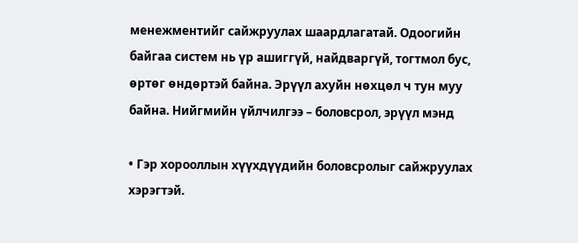менежментийг сайжруулах шаардлагатай. Одоогийн байгаа систем нь үр ашиггүй, найдваргүй, тогтмол бус, өртөг өндөртэй байна. Эрүүл ахуйн нөхцөл ч тун муу байна. Нийгмийн үйлчилгээ – боловсрол, эрүүл мэнд

• Гэр хорооллын хүүхдүүдийн боловсролыг сайжруулах хэрэгтэй.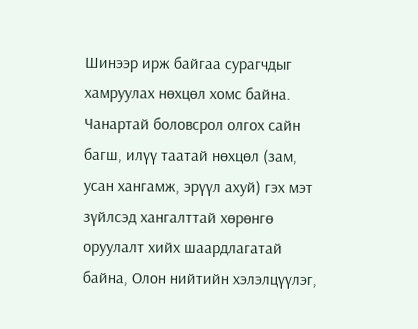Шинээр ирж байгаа сурагчдыг хамруулах нөхцөл хомс байна. Чанартай боловсрол олгох сайн багш, илүү таатай нөхцөл (зам, усан хангамж, эрүүл ахуй) гэх мэт зүйлсэд хангалттай хөрөнгө оруулалт хийх шаардлагатай байна, Олон нийтийн хэлэлцүүлэг,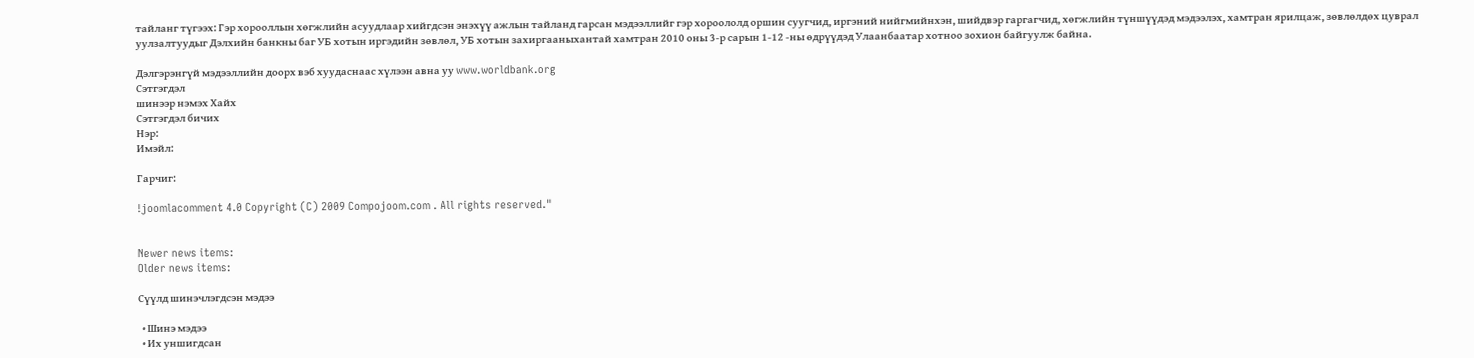тайланг түгээх: Гэр хорооллын хөгжлийн асуудлаар хийгдсэн энэхүү ажлын тайланд гарсан мэдээллийг гэр хороололд оршин суугчид, иргэний нийгмийнхэн, шийдвэр гаргагчид, хөгжлийн түншүүдэд мэдээлэх, хамтран ярилцаж, зөвлөлдөх цуврал уулзалтуудыг Дэлхийн банкны баг УБ хотын иргэдийн зөвлөл, УБ хотын захиргааныхантай хамтран 2010 оны 3-р сарын 1-12 -ны өдрүүдэд Улаанбаатар хотноо зохион байгуулж байна.

Дэлгэрэнгүй мэдээллийн доорх вэб хуудаснаас хүлээн авна уу www.worldbank.org
Сэтгэгдэл
шинээр нэмэх Хайх
Сэтгэгдэл бичих
Нэр:
Имэйл:

Гарчиг:

!joomlacomment 4.0 Copyright (C) 2009 Compojoom.com . All rights reserved."


Newer news items:
Older news items:

Сүүлд шинэчлэгдсэн мэдээ

  • Шинэ мэдээ
  • Их уншигдсан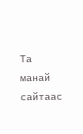Та манай сайтаас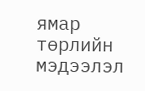ямар төрлийн мэдээлэл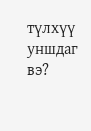түлхүү уншдаг вэ?